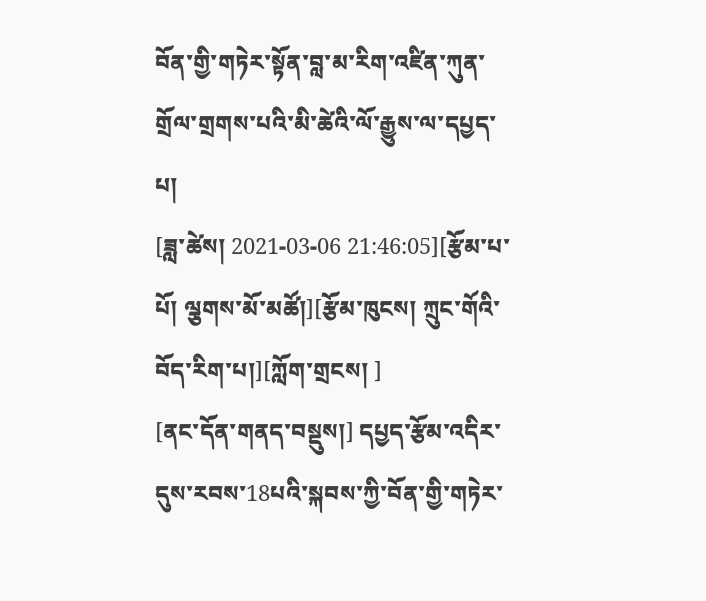བོན་གྱི་གཏེར་སྟོན་བླ་མ་རིག་འཛིན་ཀུན་གྲོལ་གྲགས་པའི་མི་ཚེའི་ལོ་རྒྱུས་ལ་དཔྱད་པ།
[ཟླ་ཚེས། 2021-03-06 21:46:05][རྩོམ་པ་པོ། ལྕགས་མོ་མཚོ།][རྩོམ་ཁུངས། ཀྲུང་གོའི་བོད་རིག་པ།][ཀློག་གྲངས། ]
[ནང་དོན་གནད་བསྡུས།] དཔྱད་རྩོམ་འདིར་དུས་རབས་18པའི་སྐབས་ཀྱི་བོན་གྱི་གཏེར་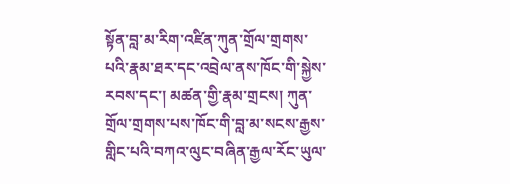སྟོན་བླ་མ་རིག་འཛིན་ཀུན་གྲོལ་གྲགས་པའི་རྣམ་ཐར་དང་འབྲེལ་ནས་ཁོང་གི་སྐྱེས་རབས་དང་། མཚན་གྱི་རྣམ་གྲངས། ཀུན་གྲོལ་གྲགས་པས་ཁོང་གི་བླ་མ་སངས་རྒྱས་གླིང་པའི་བཀའ་ལུང་བཞིན་རྒྱལ་རོང་ཡུལ་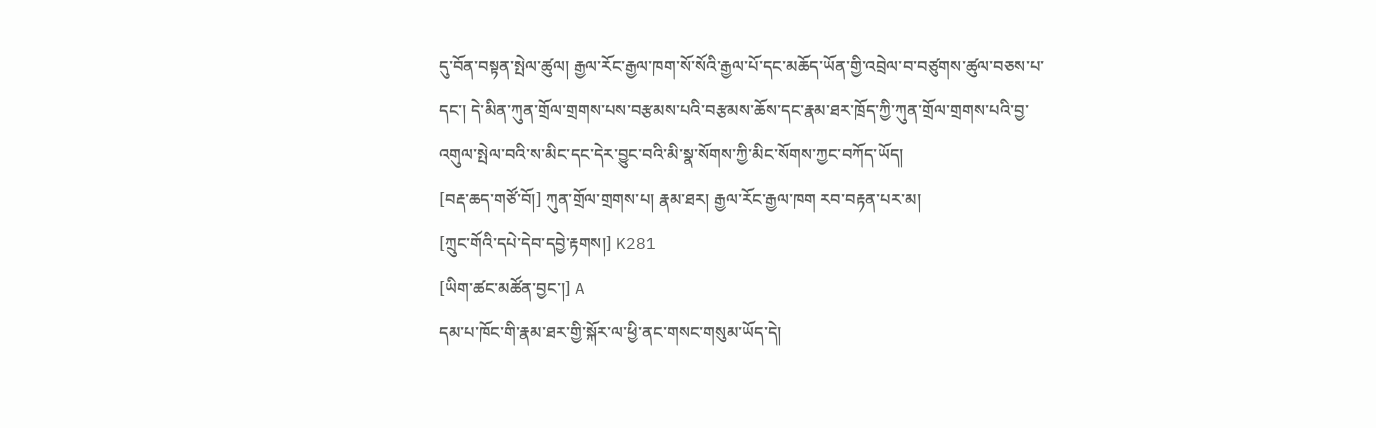དུ་བོན་བསྟན་སྤེལ་ཚུལ། རྒྱལ་རོང་རྒྱལ་ཁག་སོ་སོའི་རྒྱལ་པོ་དང་མཆོད་ཡོན་གྱི་འབྲེལ་བ་བཙུགས་ཚུལ་བཅས་པ་དང་། དེ་མིན་ཀུན་གྲོལ་གྲགས་པས་བརྩམས་པའི་བརྩམས་ཆོས་དང་རྣམ་ཐར་ཁྲོད་ཀྱི་ཀུན་གྲོལ་གྲགས་པའི་བྱ་འགུལ་སྤེལ་བའི་ས་མིང་དང་དེར་བྱུང་བའི་མི་སྣ་སོགས་ཀྱི་མིང་སོགས་ཀྱང་བཀོད་ཡོད།
[བརྡ་ཆད་གཙོ་བོ།] ཀུན་གྲོལ་གྲགས་པ། རྣམ་ཐར། རྒྱལ་རོང་རྒྱལ་ཁག རབ་བརྟན་པར་མ།
[ཀྲུང་གོའི་དཔེ་དེབ་དབྱེ་རྟགས།] K281
[ཡིག་ཚང་མཚོན་བྱང་།] A
དམ་པ་ཁོང་གི་རྣམ་ཐར་གྱི་སྐོར་ལ་ཕྱི་ནང་གསང་གསུམ་ཡོད་དེ།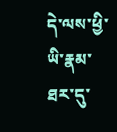དེ་ལས་ཕྱི་ཡི་རྣམ་ཐར་དུ་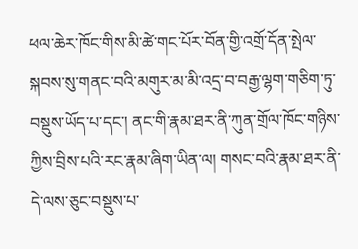ཕལ་ཆེར་ཁོང་གིས་མི་ཚེ་གང་པོར་བོན་གྱི་འགྲོ་དོན་སྤེལ་སྐབས་སུ་གནང་བའི་མགུར་མ་མི་འདྲ་བ་བརྒྱ་ལྷག་གཅིག་ཏུ་བསྡུས་ཡོད་པ་དང་། ནང་གི་རྣམ་ཐར་ནི་ཀུན་གྲོལ་ཁོང་གཉིས་ཀྱིས་བྲིས་པའི་རང་རྣམ་ཞིག་ཡིན་ལ། གསང་བའི་རྣམ་ཐར་ནི་དེ་ལས་ཅུང་བསྡུས་པ་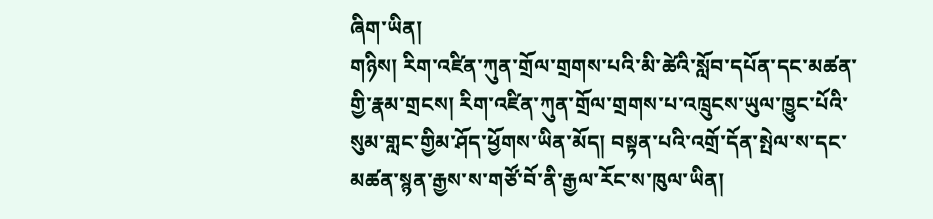ཞིག་ཡིན།
གཉིས། རིག་འཛིན་ཀུན་གྲོལ་གྲགས་པའི་མི་ཚེའི་སློབ་དཔོན་དང་མཚན་གྱི་རྣམ་གྲངས། རིག་འཛིན་ཀུན་གྲོལ་གྲགས་པ་འཁྲུངས་ཡུལ་ཁྱུང་པོའི་སུམ་གླང་གྱིམ་ཤོད་ཕྱོགས་ཡིན་མོད། བསྟན་པའི་འགྲོ་དོན་སྤེལ་ས་དང་མཚན་སྙན་རྒྱས་ས་གཙོ་བོ་ནི་རྒྱལ་རོང་ས་ཁུལ་ཡིན།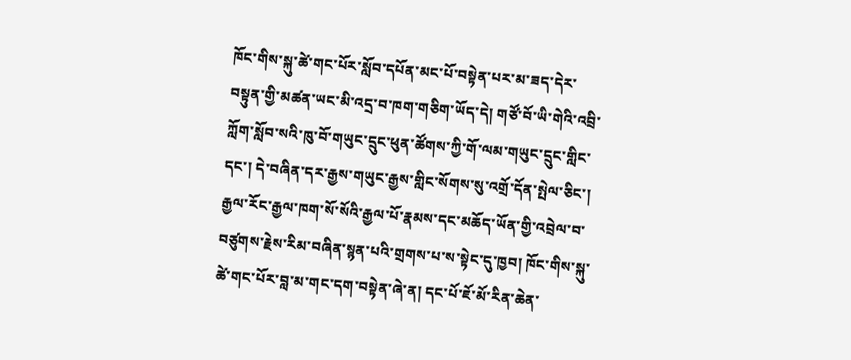ཁོང་གིས་སྐུ་ཚེ་གང་པོར་སློབ་དཔོན་མང་པོ་བསྟེན་པར་མ་ཟད་དེར་བསྟུན་གྱི་མཚན་ཡང་མི་འདྲ་བ་ཁག་གཅིག་ཡོད་དེ། གཙོ་བོ་ཡི་གེའི་འབྲི་ཀློག་སློབ་སའི་ཁུ་བོ་གཡུང་དྲུང་ཕུན་ཚོགས་ཀྱི་གོ་ལམ་གཡུང་དྲུང་གླིང་དང་། དེ་བཞིན་དར་རྒྱས་གཡུང་རྒྱས་གླིང་སོགས་སུ་འགྲོ་དོན་སྤེལ་ཅིང་། རྒྱལ་རོང་རྒྱལ་ཁག་སོ་སོའི་རྒྱལ་པོ་རྣམས་དང་མཆོད་ཡོན་གྱི་འབྲེལ་བ་བཙུགས་རྗེས་རིམ་བཞིན་སྙན་པའི་གྲགས་པ་ས་སྟེང་དུ་ཁྱབ། ཁོང་གིས་སྐུ་ཚེ་གང་པོར་བླ་མ་གང་དག་བསྟེན་ཞེ་ན། དང་པོ་ཇོ་མོ་རིན་ཆེན་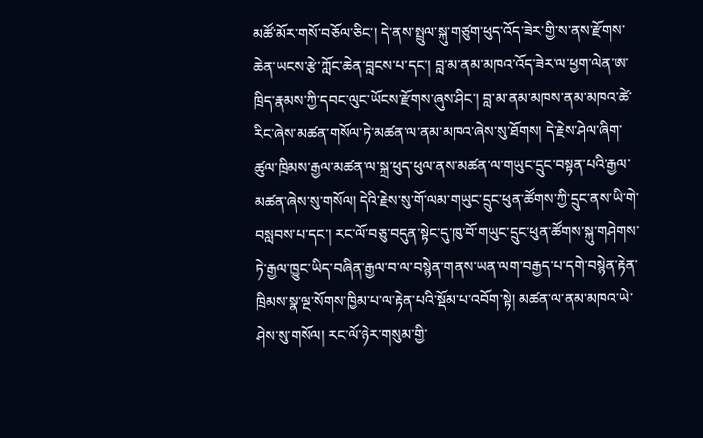མཚོ་མོར་གསོ་བཅོལ་ཅིང་། དེ་ནས་སྤྲུལ་སྐུ་གཙུག་ཕུད་འོད་ཟེར་གྱི་ས་ནས་རྫོགས་ཆེན་ཡངས་རྩེ་ཀློང་ཆེན་བླངས་པ་དང་། བླ་མ་ནམ་མཁའ་འོད་ཟེར་ལ་ཕྱག་ལེན་ཨ་ཁྲིད་རྣམས་ཀྱི་དབང་ལུང་ཡོངས་རྫོགས་ཞུས་ཤིང་། བླ་མ་ནམ་མཁས་ནམ་མཁའ་ཚེ་རིང་ཞེས་མཚན་གསོལ་ཏེ་མཚན་ལ་ནམ་མཁའ་ཞེས་སུ་ཐོགས། དེ་རྗེས་ཤེལ་ཞིག་ཚུལ་ཁྲིམས་རྒྱལ་མཚན་ལ་སྐྲ་ཕུད་ཕུལ་ནས་མཚན་ལ་གཡུང་དྲུང་བསྟན་པའི་རྒྱལ་མཚན་ཞེས་སུ་གསོལ། དེའི་རྗེས་སུ་གོ་ལམ་གཡུང་དྲུང་ཕུན་ཚོགས་ཀྱི་དྲུང་ནས་ཡི་གེ་བསླབས་པ་དང་། རང་ལོ་བཅུ་བདུན་སྟེང་དུ་ཁུ་བོ་གཡུང་དྲུང་ཕུན་ཚོགས་སྐུ་གཤེགས་ཏེ་རྒྱལ་ཁྱུང་ཡིད་བཞིན་རྒྱལ་བ་ལ་བསྙེན་གནས་ཡན་ལག་བརྒྱད་པ་དགེ་བསྙེན་རྟེན་ཁྲིམས་སྣ་ལྔ་སོགས་ཁྱིམ་པ་ལ་རྟེན་པའི་སྡོམ་པ་འབོག་སྟེ། མཚན་ལ་ནམ་མཁའ་ཡེ་ཤེས་སུ་གསོལ། རང་ལོ་ཉེར་གསུམ་གྱི་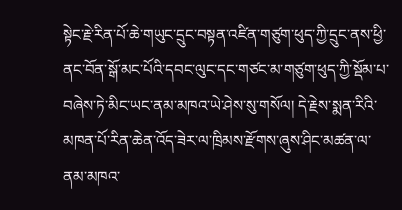སྟེང་རྗེ་རིན་པོ་ཆེ་གཡུང་དྲུང་བསྟན་འཛིན་གཙུག་ཕུད་ཀྱི་དྲུང་ནས་ཕྱི་ནང་བོན་སྒོ་མང་པོའི་དབང་ལུང་དང་གཙང་མ་གཙུག་ཕུད་ཀྱི་སྡོམ་པ་བཞེས་ཏེ་མིང་ཡང་ནམ་མཁའ་ཡེ་ཤེས་སུ་གསོལ། དེ་རྗེས་སྨན་རིའི་མཁན་པོ་རིན་ཆེན་འོད་ཟེར་ལ་ཁྲིམས་རྫོགས་ཞུས་ཤིང་མཚན་ལ་ནམ་མཁའ་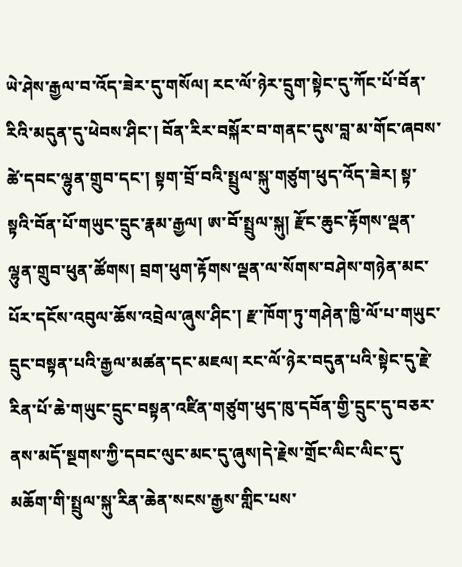ཡེ་ཤེས་རྒྱལ་བ་འོད་ཟེར་དུ་གསོལ། རང་ལོ་ཉེར་དྲུག་སྟེང་དུ་ཀོང་པོ་བོན་རིའི་མདུན་དུ་ཕེབས་ཤིང་། བོན་རིར་བསྐོར་བ་གནང་དུས་བླ་མ་གོང་ཞབས་ཚེ་དབང་ལྷུན་གྲུབ་དང་། སྟག་བྲོ་བའི་སྤྲུལ་སྐུ་གཙུག་ཕུད་འོད་ཟེར། སྟ་སྟའི་བོན་པོ་གཡུང་དྲུང་རྣམ་རྒྱལ། ཨ་བོ་སྤྲུལ་སྐུ། རྫོང་ཆུང་རྟོགས་ལྡན་ལྷུན་གྲུབ་ཕུན་ཚོགས། བྲག་ཕུག་རྟོགས་ལྡན་ལ་སོགས་བཤེས་གཉེན་མང་པོར་དངོས་འབུལ་ཆོས་འབྲེལ་ཞུས་ཤིང་། རྫ་ཁོག་ཏུ་གཤེན་ཁྱི་ལོ་པ་གཡུང་དྲུང་བསྟན་པའི་རྒྱལ་མཚན་དང་མཇལ། རང་ལོ་ཉེར་བདུན་པའི་སྟེང་དུ་རྗེ་རིན་པོ་ཆེ་གཡུང་དྲུང་བསྟན་འཛིན་གཙུག་ཕུད་ཁུ་དབོན་གྱི་དྲུང་དུ་བཅར་ནས་མདོ་སྔགས་ཀྱི་དབང་ལུང་མང་དུ་ཞུས།དེ་རྗེས་གྲོང་ལིང་ལིང་དུ་མཆོག་གི་སྤྲུལ་སྐུ་རིན་ཆེན་སངས་རྒྱས་གླིང་པས་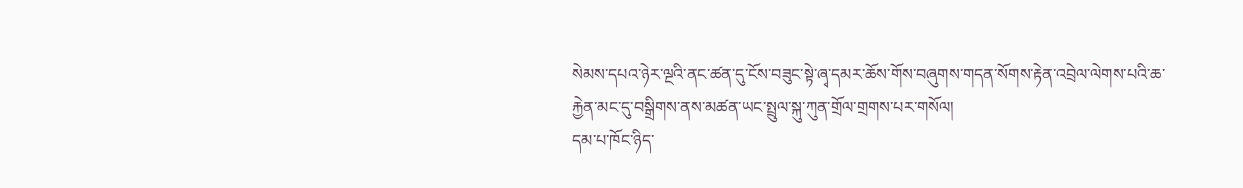སེམས་དཔའ་ཉེར་ལྔའི་ནང་ཚན་དུ་ངོས་བཟུང་སྟེ་ཞྭ་དམར་ཆོས་གོས་བཞུགས་གདན་སོགས་རྟེན་འབྲེལ་ལེགས་པའི་ཆ་རྐྱེན་མང་དུ་བསྒྲིགས་ནས་མཚན་ཡང་སྤྲུལ་སྐུ་ཀུན་གྲོལ་གྲགས་པར་གསོལ།
དམ་པ་ཁོང་ཉིད་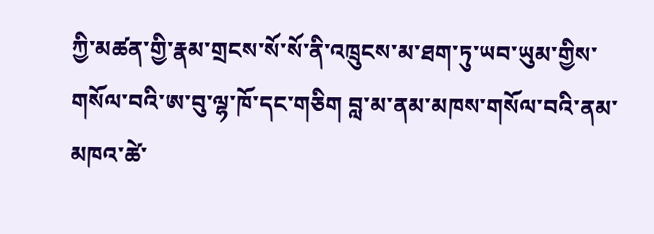ཀྱི་མཚན་གྱི་རྣམ་གྲངས་སོ་སོ་ནི་འཁྲུངས་མ་ཐག་ཏུ་ཡབ་ཡུམ་གྱིས་གསོལ་བའི་ཨ་བུ་ལྷ་ཁོ་དང་གཅིག བླ་མ་ནམ་མཁས་གསོལ་བའི་ནམ་མཁའ་ཚེ་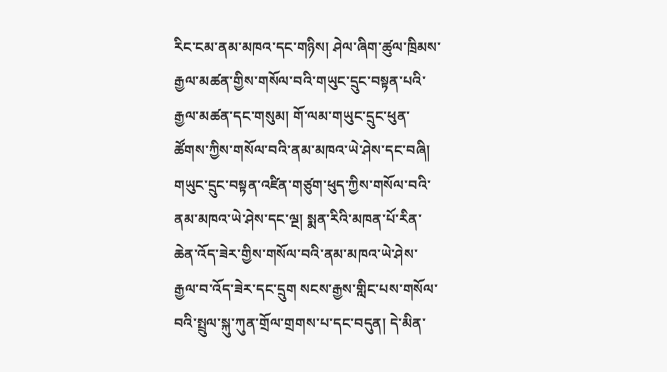རིང་ངམ་ནམ་མཁའ་དང་གཉིས། ཤེལ་ཞིག་ཚུལ་ཁྲིམས་རྒྱལ་མཚན་གྱིས་གསོལ་བའི་གཡུང་དྲུང་བསྟན་པའི་རྒྱལ་མཚན་དང་གསུམ། གོ་ལམ་གཡུང་དྲུང་ཕུན་ཚོགས་ཀྱིས་གསོལ་བའི་ནམ་མཁའ་ཡེ་ཤེས་དང་བཞི། གཡུང་དྲུང་བསྟན་འཛིན་གཙུག་ཕུད་ཀྱིས་གསོལ་བའི་ནམ་མཁའ་ཡེ་ཤེས་དང་ལྔ། སྨན་རིའི་མཁན་པོ་རིན་ཆེན་འོད་ཟེར་གྱིས་གསོལ་བའི་ནམ་མཁའ་ཡེ་ཤེས་རྒྱལ་བ་འོད་ཟེར་དང་དྲུག སངས་རྒྱས་གླིང་པས་གསོལ་བའི་སྤྲུལ་སྐུ་ཀུན་གྲོལ་གྲགས་པ་དང་བདུན། དེ་མིན་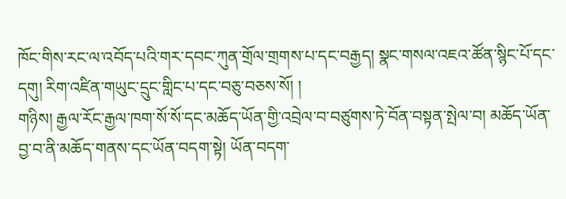ཁོང་གིས་རང་ལ་འབོད་པའི་གར་དབང་ཀུན་གྲོལ་གྲགས་པ་དང་བརྒྱད། སྣང་གསལ་འཇའ་ཚོན་སྙིང་པོ་དང་དགུ། རིག་འཛིན་གཡུང་དྲུང་གླིང་པ་དང་བཅུ་བཅས་སོ། །
གཉིས། རྒྱལ་རོང་རྒྱལ་ཁག་སོ་སོ་དང་མཆོད་ཡོན་གྱི་འབྲེལ་བ་བཙུགས་ཏེ་བོན་བསྟན་སྤེལ་བ། མཆོད་ཡོན་བྱ་བ་ནི་མཆོད་གནས་དང་ཡོན་བདག་སྟེ། ཡོན་བདག་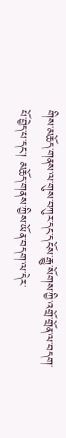གིས་མཆོད་གནས་ལ་གུས་བཀུར་དང་དངོས་རྒྱུ་སོགས་ཀྱི་འགྲོ་གྲོན་ལ་བདག་པོ་བྱེད་པ་དང་། མཆོད་གནས་ཀྱིས་ཡོན་བདག་ལ་དེར་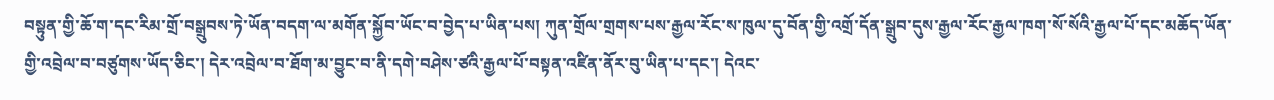བསྟུན་གྱི་ཆོ་ག་དང་རིམ་གྲོ་བསྒྲུབས་ཏེ་ཡོན་བདག་ལ་མགོན་སྐྱོབ་ཡོང་བ་བྱེད་པ་ཡིན་པས། ཀུན་གྲོལ་གྲགས་པས་རྒྱལ་རོང་ས་ཁུལ་དུ་བོན་གྱི་འགྲོ་དོན་སྒྲུབ་དུས་རྒྱལ་རོང་རྒྱལ་ཁག་སོ་སོའི་རྒྱལ་པོ་དང་མཆོད་ཡོན་གྱི་འབྲེལ་བ་བཙུགས་ཡོད་ཅིང་། དེར་འབྲེལ་བ་ཐོག་མ་བྱུང་བ་ནི་དགེ་བཤེས་ཙའི་རྒྱལ་པོ་བསྟན་འཛིན་ནོར་བུ་ཡིན་པ་དང་། དེའང་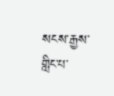སངས་རྒྱས་གླིང་པ་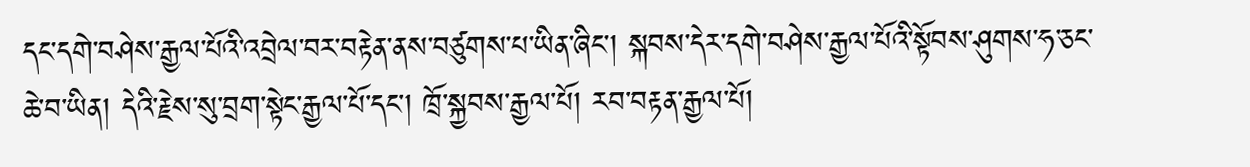དང་དགེ་བཤེས་རྒྱལ་པོའི་འབྲེལ་བར་བརྟེན་ནས་བཙུགས་པ་ཡིན་ཞིང་། སྐབས་དེར་དགེ་བཤེས་རྒྱལ་པོའི་སྟོབས་ཤུགས་ཧ་ཅང་ཆེ་བ་ཡིན། དེའི་རྗེས་སུ་བྲག་སྟེང་རྒྱལ་པོ་དང་། ཁྲོ་སྐྱབས་རྒྱལ་པོ། རབ་བརྟན་རྒྱལ་པོ།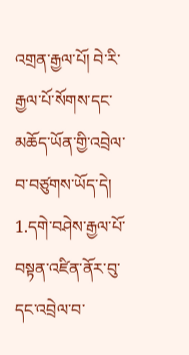འགྲན་རྒྱལ་པོ། བེ་རི་རྒྱལ་པོ་སོགས་དང་མཆོད་ཡོན་གྱི་འབྲེལ་བ་བཙུགས་ཡོད་དེ།
1.དགེ་བཤེས་རྒྱལ་པོ་བསྟན་འཛིན་ནོར་བུ་དང་འབྲེལ་བ་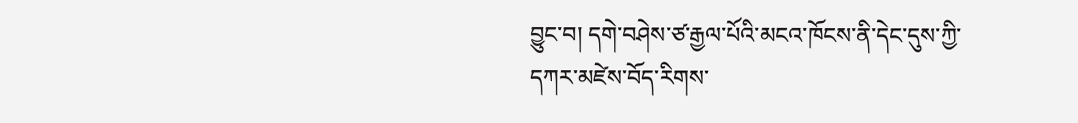བྱུང་བ། དགེ་བཤེས་ཙ་རྒྱལ་པོའི་མངའ་ཁོངས་ནི་དེང་དུས་ཀྱི་དཀར་མཛེས་བོད་རིགས་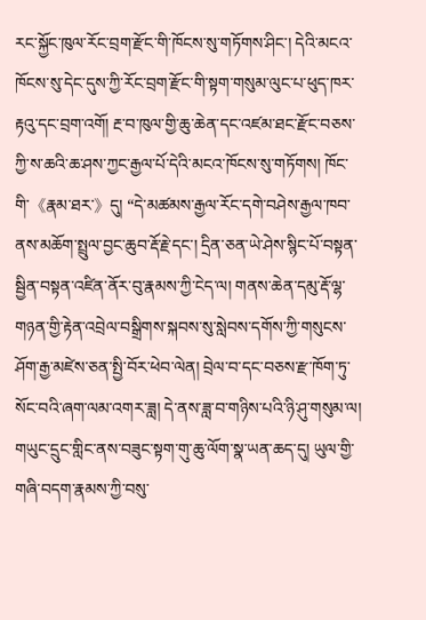རང་སྐྱོང་ཁུལ་རོང་བྲག་རྫོང་གི་ཁོངས་སུ་གཏོགས་ཤིང་། དེའི་མངའ་ཁོངས་སུ་དེང་དུས་ཀྱི་རོང་བྲག་རྫོང་གི་སྟག་གསུམ་ལུང་པ་ཕུད་ཁར་རྟའུ་དང་བྲག་འགོ། རྔ་བ་ཁུལ་གྱི་ཆུ་ཆེན་དང་འཛམ་ཐང་རྫོང་བཅས་ཀྱི་ས་ཆའི་ཆ་ཤས་ཀྱང་རྒྱལ་པོ་དེའི་མངའ་ཁོངས་སུ་གཏོགས། ཁོང་གི་《རྣམ་ཐར་》དུ། “དེ་མཚམས་རྒྱལ་རོང་དགེ་བཤེས་རྒྱལ་ཁབ་ནས་མཆོག་སྤྲུལ་བྱང་ཆུབ་རྡོ་རྗེ་དང་། དྲིན་ཅན་ཡེ་ཤེས་སྙིང་པོ་བསྟན་སྦྱིན་བསྟན་འཛིན་ནོར་བུ་རྣམས་ཀྱི་ངེད་ལ། གནས་ཆེན་དམུ་རྡོ་ལྷ་གཉན་གྱི་རྟེན་འབྲེལ་བསྒྲིགས་སྐབས་སུ་སླེབས་དགོས་ཀྱི་གསུངས་ཤོག་རྒྱ་མཛེས་ཅན་སྤྱི་བོར་ཕེབ་ལེན། བྲེལ་བ་དང་བཅས་རྫ་ཁོག་ཏུ་སོང་བའི་ཞག་ལམ་འགར་ཟླ། དེ་ནས་ཟླ་བ་གཉིས་པའི་ཉི་ཤུ་གསུམ་ལ། གཡུང་དྲུང་གླིང་ནས་བཟུང་སྟག་གུ་ཆུ་ལོག་སྣ་ཡན་ཆད་དུ། ཡུལ་གྱི་གཞི་བདག་རྣམས་ཀྱི་བསུ་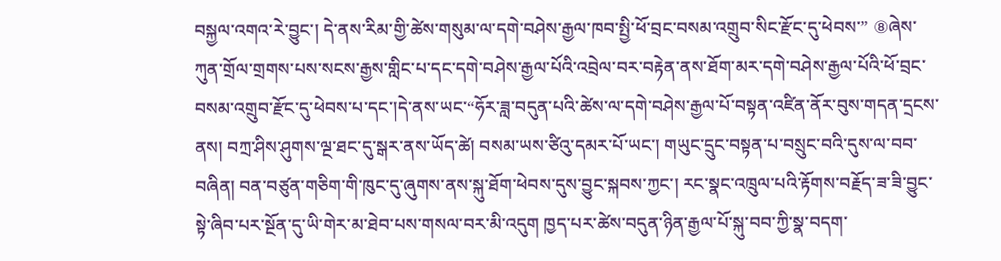བསྐྱལ་འགའ་རེ་བྱུང་། དེ་ནས་རིམ་གྱི་ཚེས་གསུམ་ལ་དགེ་བཤེས་རྒྱལ་ཁབ་སྤྱི་ཕོ་བྲང་བསམ་འགྲུབ་སིང་རྫོང་དུ་ཕེབས་” ⑧ཞེས་ཀུན་གྲོལ་གྲགས་པས་སངས་རྒྱས་གླིང་པ་དང་དགེ་བཤེས་རྒྱལ་པོའི་འབྲེལ་བར་བརྟེན་ནས་ཐོག་མར་དགེ་བཤེས་རྒྱལ་པོའི་ཕོ་བྲང་བསམ་འགྲུབ་རྫོང་དུ་ཕེབས་པ་དང་།དེ་ནས་ཡང་“ཧོར་ཟླ་བདུན་པའི་ཚེས་ལ་དགེ་བཤེས་རྒྱལ་པོ་བསྟན་འཛིན་ནོར་བུས་གདན་དྲངས་ནས། བཀྲ་ཤིས་ཤུགས་ལྔ་ཐང་དུ་སྒར་ནས་ཡོད་ཚེ། བསམ་ཡས་ཙིའུ་དམར་པོ་ཡང་། གཡུང་དྲུང་བསྟན་པ་བསྲུང་བའི་དུས་ལ་བབ་བཞིན། བན་བཙུན་གཅིག་གི་ཁུང་དུ་ཞུགས་ནས་སྐུ་ཐོག་ཕེབས་དུས་བྱུང་སྐབས་ཀྱང་། རང་སྣང་འཁྲུལ་པའི་རྟོགས་བརྗོད་ཟ་ཟི་བྱུང་སྟེ་ཞིབ་པར་སྔོན་དུ་ཡི་གེར་མ་ཐེབ་པས་གསལ་བར་མི་འདུག ཁྱད་པར་ཚེས་བདུན་ཉིན་རྒྱལ་པོ་སྐུ་བབ་ཀྱི་སྣ་བདག་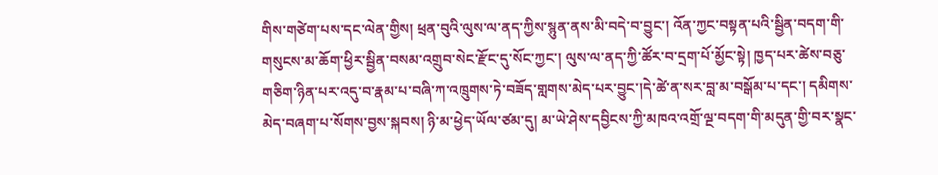གིས་གཙེག་པས་དང་ལེན་གྱིས། ཕྲན་བུའི་ལུས་ལ་ནད་ཀྱིས་སྙུན་ནས་མི་བདེ་བ་བྱུང་། འོན་ཀྱང་བསྟན་པའི་སྦྱིན་བདག་གི་གསུངས་མ་ཆོག་ཕྱིར་སྦྱིན་བསམ་འགྲུབ་སེང་རྫོང་དུ་སོང་ཀྱང་། ལུས་ལ་ནད་ཀྱི་ཚོར་བ་དྲག་པོ་མྱོང་སྟེ། ཁྱད་པར་ཚེས་བཅུ་གཅིག་ཉིན་པར་འདུ་བ་རྣམ་པ་བཞི་ཀ་འཁྲུགས་ཏེ་བཟོད་གླགས་མེད་པར་བྱུང་།དེ་ཚེ་ན་སར་བླ་མ་བསྒོམ་པ་དང་། དམིགས་མེད་བཞག་པ་སོགས་བྱས་སྐབས། ཉི་མ་ཕྱེད་ཡོལ་ཙམ་དུ། མ་ཡེ་ཤེས་དབྱིངས་ཀྱི་མཁའ་འགྲོ་ལྔ་བདག་གི་མདུན་གྱི་བར་སྣང་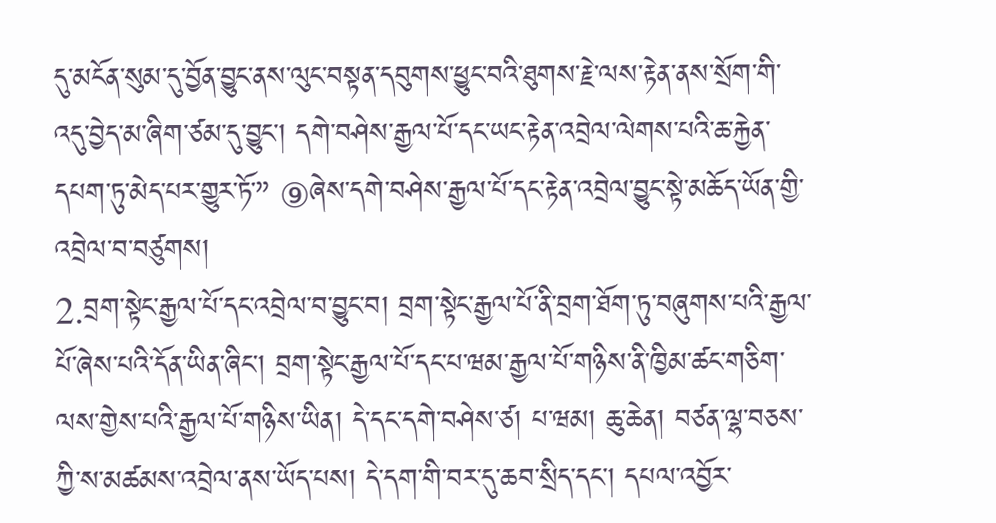དུ་མངོན་སུམ་དུ་བྱོན་བྱུང་ནས་ལུང་བསྟན་དབུགས་ཕྱུང་བའི་ཐུགས་རྗེ་ལས་རྟེན་ནས་སྲོག་གི་འདུ་བྱེད་མ་ཞིག་ཙམ་དུ་བྱུང་། དགེ་བཤེས་རྒྱལ་པོ་དང་ཡང་རྟེན་འབྲེལ་ལེགས་པའི་ཆ་རྐྱེན་དཔག་ཏུ་མེད་པར་གྱུར་ཏོ་” ⑨ཞེས་དགེ་བཤེས་རྒྱལ་པོ་དང་རྟེན་འབྲེལ་བྱུང་སྟེ་མཆོད་ཡོན་གྱི་འབྲེལ་བ་བཙུགས།
2.བྲག་སྟེང་རྒྱལ་པོ་དང་འབྲེལ་བ་བྱུང་བ། བྲག་སྟེང་རྒྱལ་པོ་ནི་བྲག་ཐོག་ཏུ་བཞུགས་པའི་རྒྱལ་པོ་ཞེས་པའི་དོན་ཡིན་ཞིང་། བྲག་སྟེང་རྒྱལ་པོ་དང་པ་ཝམ་རྒྱལ་པོ་གཉིས་ནི་ཁྱིམ་ཚང་གཅིག་ལས་གྱེས་པའི་རྒྱལ་པོ་གཉིས་ཡིན། དེ་དང་དགེ་བཤེས་ཙ། པ་ཝམ། ཆུ་ཆེན། བཙན་ལྷ་བཅས་ཀྱི་ས་མཚམས་འབྲེལ་ནས་ཡོད་པས། དེ་དག་གི་བར་དུ་ཆབ་སྲིད་དང་། དཔལ་འབྱོར་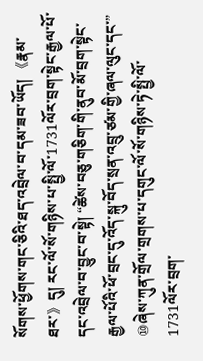སོགས་ཕྱོགས་གང་ཅིའི་ཐད་འབྲེལ་བ་དམ་ཟབ་ཡོད། 《རྣམ་ཐར་》དུ། རང་ལོ་སོ་གཉིས་པ་སྤྱི་ལོ་1731ལོར་བྲག་སྟེང་རྒྱལ་པོ་དང་འབྲེལ་བ་བྱུང་བ་སྟེ། “ཚེས་བཅུ་གཅིག་གི་ནུབ་མོ་བྲག་སྟེང་རྒྱལ་པོའི་ཕོ་བྲང་དུ་འོད་སྐུ་བོད་སྲན་འབྲུ་ཙམ་གྱི་ཞལ་ལུང་དང་” ⑩ཞེས་ཀུན་གྲོལ་གྲགས་པ་དགུང་ལོ་སོ་གཉིས་ཏེ་སྤྱི་ལོ་1731ལོར་བྲག་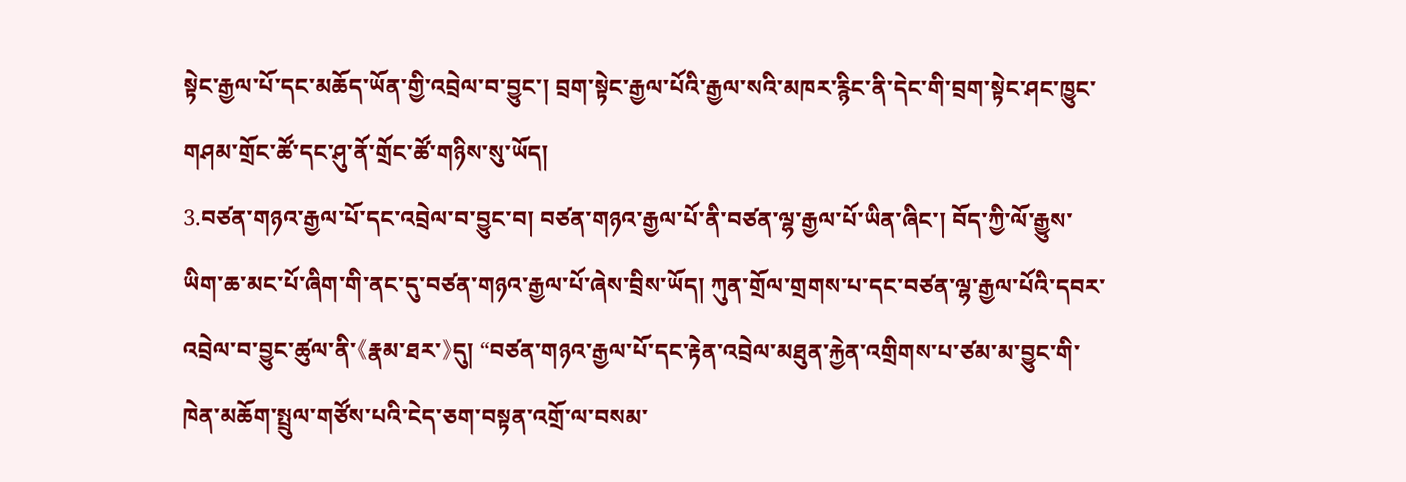སྟེང་རྒྱལ་པོ་དང་མཆོད་ཡོན་གྱི་འབྲེལ་བ་བྱུང་། བྲག་སྟེང་རྒྱལ་པོའི་རྒྱལ་སའི་མཁར་རྙིང་ནི་དེང་གི་བྲག་སྟེང་ཤང་ཁྱུང་གཤམ་གྲོང་ཚོ་དང་ཤུ་ནོ་གྲོང་ཚོ་གཉིས་སུ་ཡོད།
3.བཙན་གཉའ་རྒྱལ་པོ་དང་འབྲེལ་བ་བྱུང་བ། བཙན་གཉའ་རྒྱལ་པོ་ནི་བཙན་ལྷ་རྒྱལ་པོ་ཡིན་ཞིང་། བོད་ཀྱི་ལོ་རྒྱུས་ཡིག་ཆ་མང་པོ་ཞིག་གི་ནང་དུ་བཙན་གཉའ་རྒྱལ་པོ་ཞེས་བྲིས་ཡོད། ཀུན་གྲོལ་གྲགས་པ་དང་བཙན་ལྷ་རྒྱལ་པོའི་དབར་འབྲེལ་བ་བྱུང་ཚུལ་ནི་《རྣམ་ཐར་》དུ། “བཙན་གཉའ་རྒྱལ་པོ་དང་རྟེན་འབྲེལ་མཐུན་རྐྱེན་འགྲིགས་པ་ཙམ་མ་བྱུང་གི་ཁེན་མཆོག་སྤྲུལ་གཙོས་པའི་ངེད་ཅག་བསྟན་འགྲོ་ལ་བསམ་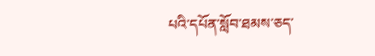པའི་དཔོན་སློབ་ཐམས་ཅད་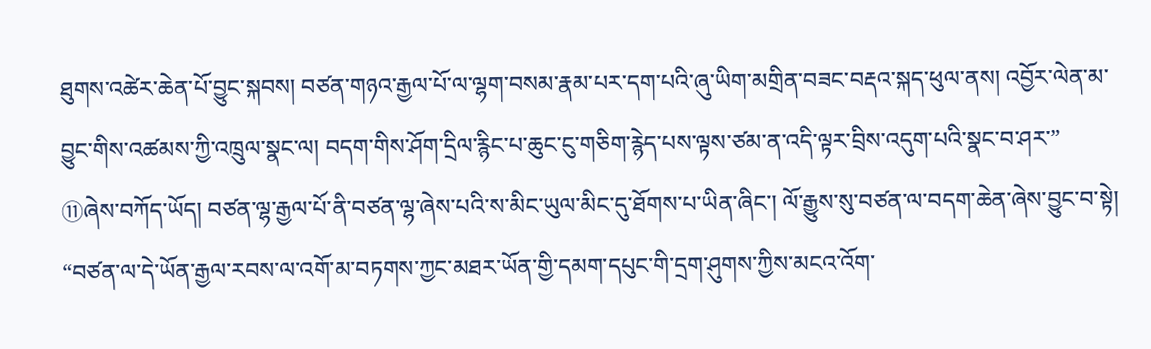ཐུགས་འཚེར་ཆེན་པོ་བྱུང་སྐབས། བཙན་གཉའ་རྒྱལ་པོ་ལ་ལྷག་བསམ་རྣམ་པར་དག་པའི་ཞུ་ཡིག་མགྲིན་བཟང་བརྡའ་སྐད་ཕུལ་ནས། འབྱོར་ལེན་མ་བྱུང་གིས་འཚམས་ཀྱི་འཁྲུལ་སྣང་ལ། བདག་གིས་ཤོག་དྲིལ་རྙིང་པ་ཆུང་ངུ་གཅིག་རྙེད་པས་ལྟས་ཙམ་ན་འདི་ལྟར་བྲིས་འདུག་པའི་སྣང་བ་ཤར་” ⑪ཞེས་བཀོད་ཡོད། བཙན་ལྷ་རྒྱལ་པོ་ནི་བཙན་ལྷ་ཞེས་པའི་ས་མིང་ཡུལ་མིང་དུ་ཐོགས་པ་ཡིན་ཞིང་། ལོ་རྒྱུས་སུ་བཙན་ལ་བདག་ཆེན་ཞེས་བྱུང་བ་སྟེ། “བཙན་ལ་དེ་ཡོན་རྒྱལ་རབས་ལ་འགོ་མ་བཏགས་ཀྱང་མཐར་ཡོན་གྱི་དམག་དཔུང་གི་དྲག་ཤུགས་ཀྱིས་མངའ་འོག་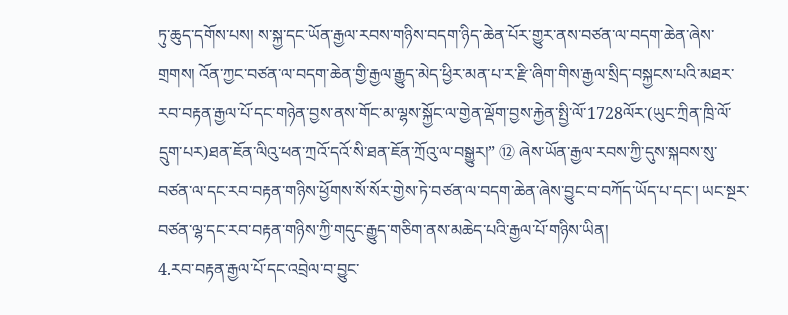ཏུ་ཆུད་དགོས་པས། ས་སྐྱ་དང་ཡོན་རྒྱལ་རབས་གཉིས་བདག་ཉིད་ཆེན་པོར་གྱུར་ནས་བཙན་ལ་བདག་ཆེན་ཞེས་གྲགས། འོན་ཀྱང་བཙན་ལ་བདག་ཆེན་གྱི་རྒྱལ་རྒྱུད་མེད་ཕྱིར་མན་པ་ར་རྫི་ཞིག་གིས་རྒྱལ་སྲིད་བསྐྱངས་པའི་མཐར་རབ་བརྟན་རྒྱལ་པོ་དང་གཉེན་བྱས་ནས་གོང་མ་ལྷས་སྐྱོང་ལ་གྱེན་ལྡོག་བྱས་རྐྱེན་སྤྱི་ལོ་1728ལོར་(ཡུང་ཀྲིན་ཁྲི་ལོ་དྲུག་པར)ཐན་ཇོན་ལིའུ་ཕན་ཀྲའོ་དའོ་སི་ཐན་ཇོན་ཀྲོའུ་ལ་བསྒྱུར།” ⑫ ཞེས་ཡོན་རྒྱལ་རབས་ཀྱི་དུས་སྐབས་སུ་བཙན་ལ་དང་རབ་བརྟན་གཉིས་ཕྱོགས་སོ་སོར་གྱེས་ཏེ་བཙན་ལ་བདག་ཆེན་ཞེས་བྱུང་བ་བཀོད་ཡོད་པ་དང་། ཡང་སྔར་བཙན་ལྷ་དང་རབ་བརྟན་གཉིས་ཀྱི་གདུང་རྒྱུད་གཅིག་ནས་མཆེད་པའི་རྒྱལ་པོ་གཉིས་ཡིན།
4.རབ་བརྟན་རྒྱལ་པོ་དང་འབྲེལ་བ་བྱུང་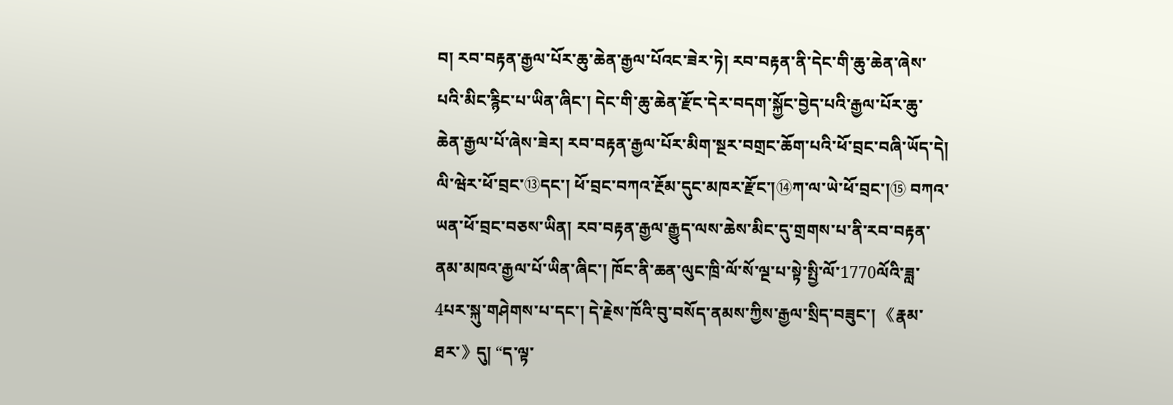བ། རབ་བརྟན་རྒྱལ་པོར་ཆུ་ཆེན་རྒྱལ་པོའང་ཟེར་ཏེ། རབ་བརྟན་ནི་དེང་གི་ཆུ་ཆེན་ཞེས་པའི་མིང་རྙིང་པ་ཡིན་ཞིང་། དེང་གི་ཆུ་ཆེན་རྫོང་དེར་བདག་སྐྱོང་བྱེད་པའི་རྒྱལ་པོར་ཆུ་ཆེན་རྒྱལ་པོ་ཞེས་ཟེར། རབ་བརྟན་རྒྱལ་པོར་མིག་སྔར་བགྲང་ཆོག་པའི་ཕོ་བྲང་བཞི་ཡོད་དེ། ལི་ཝེར་ཕོ་བྲང་⑬དང་། ཕོ་བྲང་བཀའ་རྔོམ་དུང་མཁར་རྫོང་།⑭ཀ་ལ་ཡེ་ཕོ་བྲང་།⑮ བཀའ་ཡན་ཕོ་བྲང་བཅས་ཡིན། རབ་བརྟན་རྒྱལ་རྒྱུད་ལས་ཆེས་མིང་དུ་གྲགས་པ་ནི་རབ་བརྟན་ནམ་མཁའ་རྒྱལ་པོ་ཡིན་ཞིང་། ཁོང་ནི་ཆན་ལུང་ཁྲི་ལོ་སོ་ལྔ་པ་སྟེ་སྤྱི་ལོ་1770ལོའི་ཟླ་4པར་སྐུ་གཤེགས་པ་དང་། དེ་རྗེས་ཁོའི་བུ་བསོད་ནམས་ཀྱིས་རྒྱལ་སྲིད་བཟུང་། 《རྣམ་ཐར་》དུ། “ད་ལྟ་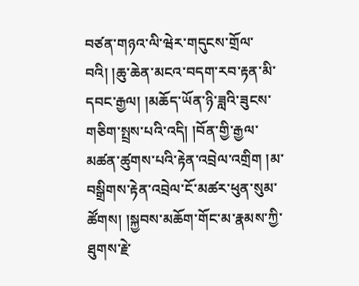བཙན་གཉའ་ལི་ཝེར་གདུངས་གྲོལ་བའི། །ཆུ་ཆེན་མངའ་བདག་རབ་རྟན་མི་དབང་རྒྱལ། །མཆོད་ཡོན་ཉི་ཟླའི་ཟུངས་གཅིག་སྤྲས་པའི་འདི། །བོན་གྱི་རྒྱལ་མཚན་ཚུགས་པའི་རྟེན་འབྲེལ་འགྲིག །མ་བསྒྲིགས་རྟེན་འབྲེལ་ངོ་མཚར་ཕུན་སུམ་ཚོགས། །སྐྱབས་མཆོག་གོང་མ་རྣམས་ཀྱི་ཐུགས་རྗེ་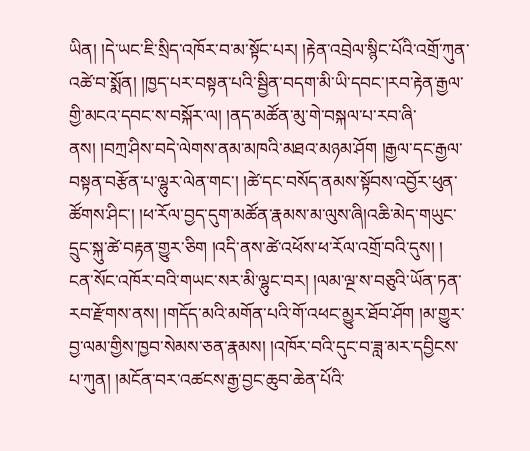ཡིན། །དེ་ཡང་ཇི་སྲིད་འཁོར་བ་མ་སྟོང་པར། །རྟེན་འབྲེལ་སྙིང་པོའི་འགྲོ་ཀུན་འཚེ་བ་སྨོན། །ཁྱད་པར་བསྟན་པའི་སྦྱིན་བདག་མི་ཡི་དབང་།རབ་རྟེན་རྒྱལ་གྱི་མངའ་དབང་ས་བསྐོར་ལ། །ནད་མཚོན་མུ་གེ་བསྐལ་པ་རབ་ཞི་ནས། །བཀྲ་ཤིས་བདེ་ལེགས་ནམ་མཁའི་མཐའ་མཉམ་ཤོག །རྒྱལ་དང་རྒྱལ་བསྟན་བརྩོན་པ་ལྷུར་ལེན་གང་། །ཚེ་དང་བསོད་ནམས་སྟོབས་འབྱོར་ཕུན་ཚོགས་ཤིང་། །ཕ་རོལ་བྱད་དུག་མཚོན་རྣམས་མ་ལུས་ཞི།འཆི་མེད་གཡུང་དྲུང་སྐུ་ཚེ་བརྟན་གྱུར་ཅིག །འདི་ནས་ཚེ་འཕོས་ཕ་རོལ་འགྲོ་བའི་དུས། ། ངན་སོང་འཁོར་བའི་གཡང་སར་མི་ལྷུང་བར། །ལམ་ལྔ་ས་བཅུའི་ཡོན་ཏན་རབ་རྫོགས་ནས། །གདོད་མའི་མགོན་པའི་གོ་འཕང་མྱུར་ཐོབ་ཤོག །མ་གྱུར་བྱ་ལམ་གྱིས་ཁྱབ་སེམས་ཅན་རྣམས། །འཁོར་བའི་དུང་བ་ཟླ་མར་དབྱིངས་པ་ཀུན། །མངོན་བར་འཚངས་རྒྱ་བྱང་ཆུབ་ཆེན་པོའི་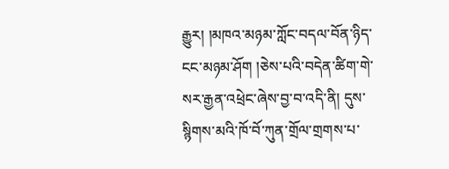རྒྱུར། །མཁའ་མཉམ་ཀློང་བདལ་བོན་ཉིད་ངང་མཉམ་ཤོག །ཅེས་པའི་བདེན་ཚིག་གེ་སར་རྒྱན་འཕྲེང་ཞེས་བྱ་བ་འདི་ནི། དུས་སྙིགས་མའི་ཁོ་བོ་ཀུན་གྲོལ་གྲགས་པ་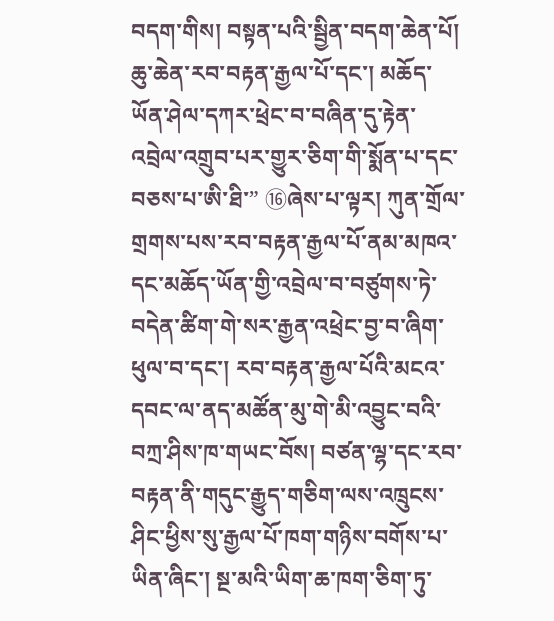བདག་གིས། བསྟན་པའི་སྦྱིན་བདག་ཆེན་པོ། ཆུ་ཆེན་རབ་བརྟན་རྒྱལ་པོ་དང་། མཆོད་ཡོན་ཤེལ་དཀར་ཕྲེང་བ་བཞིན་དུ་རྟེན་འབྲེལ་འགྲུབ་པར་གྱུར་ཅིག་གི་སྨོན་པ་དང་བཅས་པ་ཨི་ཐི་” ⑯ཞེས་པ་ལྟར། ཀུན་གྲོལ་གྲགས་པས་རབ་བརྟན་རྒྱལ་པོ་ནམ་མཁའ་དང་མཆོད་ཡོན་གྱི་འབྲེལ་བ་བཙུགས་ཏེ་བདེན་ཚིག་གེ་སར་རྒྱན་འཕྲེང་བྱ་བ་ཞིག་ཕུལ་བ་དང་། རབ་བརྟན་རྒྱལ་པོའི་མངའ་དབང་ལ་ནད་མཚོན་མུ་གེ་མི་འབྱུང་བའི་བཀྲ་ཤིས་ཁ་གཡང་བོས། བཙན་ལྷ་དང་རབ་བརྟན་ནི་གདུང་རྒྱུད་གཅིག་ལས་འཁྲུངས་ཤིང་ཕྱིས་སུ་རྒྱལ་པོ་ཁག་གཉིས་བགོས་པ་ཡིན་ཞིང་། སྔ་མའི་ཡིག་ཆ་ཁག་ཅིག་ཏུ་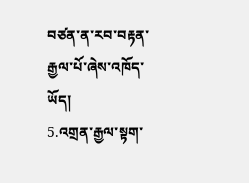བཙན་ན་རབ་བརྟན་རྒྱལ་པོ་ཞེས་འཁོད་ཡོད།
5.འགྲན་རྒྱལ་སྟག་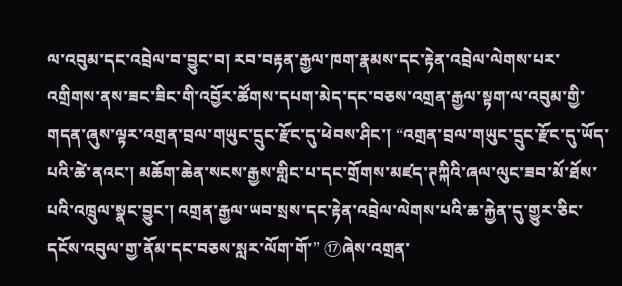ལ་འབུམ་དང་འབྲེལ་བ་བྱུང་བ། རབ་བརྟན་རྒྱལ་ཁག་རྣམས་དང་རྟེན་འབྲེལ་ལེགས་པར་འགྲིགས་ནས་ཟང་ཟིང་གི་འབྱོར་ཚོགས་དཔག་མེད་དང་བཅས་འགྲན་རྒྱལ་སྟག་ལ་འབུམ་གྱི་གདན་ཞུས་ལྟར་འགྲན་བྲལ་གཡུང་དྲུང་རྫོང་དུ་ཕེབས་ཤིང་། “འགྲན་བྲལ་གཡུང་དྲུང་རྫོང་དུ་ཡོད་པའི་ཚེ་ནའང་། མཆོག་ཆེན་སངས་རྒྱས་གླིང་པ་དང་གྲོགས་མཛད་ཊཀྐིའི་ཞལ་ལུང་ཟབ་མོ་ཐོས་པའི་འཁྲུལ་སྣང་བྱུང་། འགྲན་རྒྱལ་ཡབ་སྲས་དང་རྟེན་འབྲེལ་ལེགས་པའི་ཆ་རྐྱེན་དུ་གྱུར་ཅིང་དངོས་འབུལ་གྱ་ནོམ་དང་བཅས་སླར་ལོག་གོ་” ⑰ཞེས་འགྲན་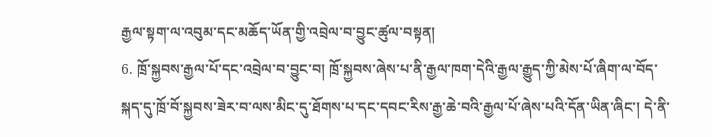རྒྱལ་སྟག་ལ་འབུམ་དང་མཆོད་ཡོན་གྱི་འབྲེལ་བ་བྱུང་ཚུལ་བསྟན།
6. ཁྲོ་སྐྱབས་རྒྱལ་པོ་དང་འབྲེལ་བ་བྱུང་བ། ཁྲོ་སྐྱབས་ཞེས་པ་ནི་རྒྱལ་ཁག་དེའི་རྒྱལ་རྒྱུད་ཀྱི་མེས་པོ་ཞིག་ལ་བོད་སྐད་དུ་ཁྲོ་བོ་སྐྱབས་ཟེར་བ་ལས་མིང་དུ་ཐོགས་པ་དང་དབང་རིས་རྒྱ་ཆེ་བའི་རྒྱལ་པོ་ཞེས་པའི་དོན་ཡིན་ཞིང་། དེ་ནི་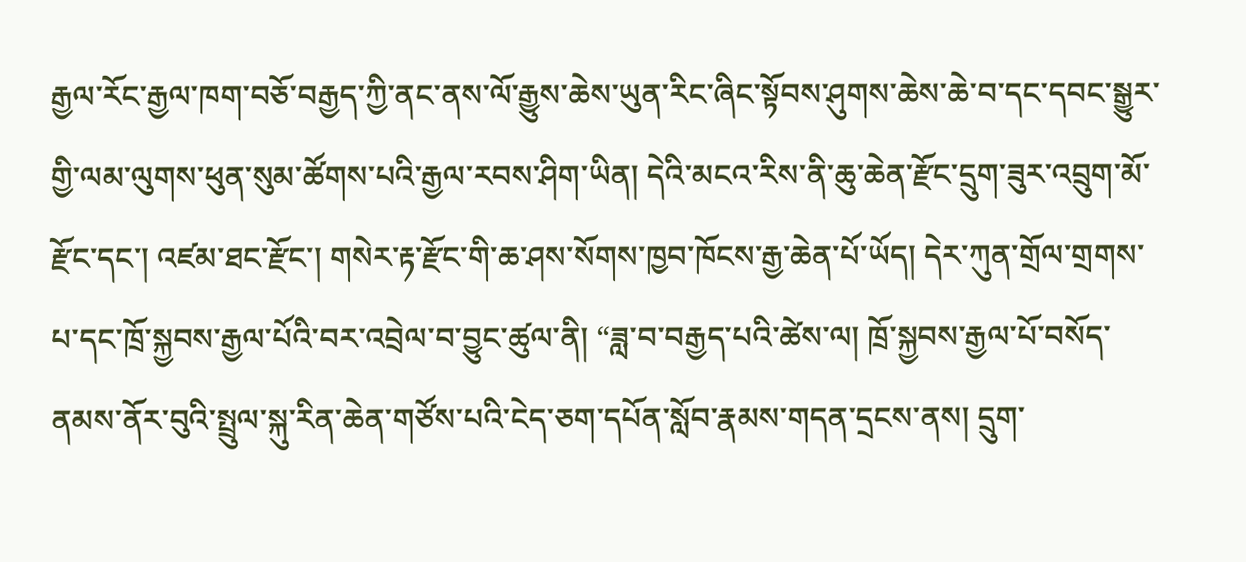རྒྱལ་རོང་རྒྱལ་ཁག་བཅོ་བརྒྱད་ཀྱི་ནང་ནས་ལོ་རྒྱུས་ཆེས་ཡུན་རིང་ཞིང་སྟོབས་ཤུགས་ཆེས་ཆེ་བ་དང་དབང་སྒྱུར་གྱི་ལམ་ལུགས་ཕུན་སུམ་ཚོགས་པའི་རྒྱལ་རབས་ཤིག་ཡིན། དེའི་མངའ་རིས་ནི་ཆུ་ཆེན་རྫོང་དྲུག་ཟུར་འབྲུག་མོ་རྫོང་དང་། འཛམ་ཐང་རྫོང་། གསེར་རྟ་རྫོང་གི་ཆ་ཤས་སོགས་ཁྱབ་ཁོངས་རྒྱ་ཆེན་པོ་ཡོད། དེར་ཀུན་གྲོལ་གྲགས་པ་དང་ཁྲོ་སྐྱབས་རྒྱལ་པོའི་བར་འབྲེལ་བ་བྱུང་ཚུལ་ནི། “ཟླ་བ་བརྒྱད་པའི་ཚེས་ལ། ཁྲོ་སྐྱབས་རྒྱལ་པོ་བསོད་ནམས་ནོར་བུའི་སྤྲུལ་སྐུ་རིན་ཆེན་གཙོས་པའི་ངེད་ཅག་དཔོན་སློབ་རྣམས་གདན་དྲངས་ནས། དྲུག་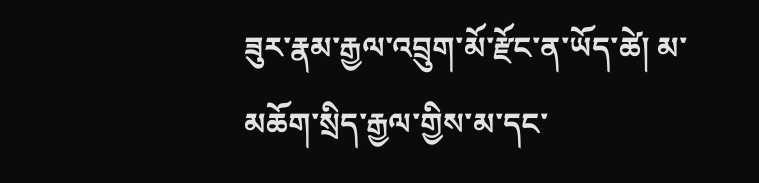ཟུར་རྣམ་རྒྱལ་འབྲུག་མོ་རྫོང་ན་ཡོད་ཚེ། མ་མཆོག་སྲིད་རྒྱལ་གྱིས་མ་དང་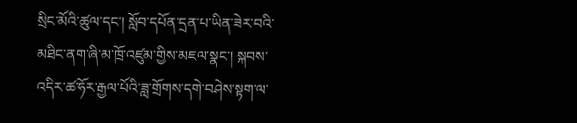སྲིང་མོའི་ཚུལ་དང་། སློབ་དཔོན་དྲན་པ་ཡིན་ཟེར་བའི་མཐིང་ནག་ཞི་མ་ཁྲོ་འཛུམ་གྱིས་མཇལ་སྣང་། སྐབས་འདིར་ཚ་ཧོར་རྒྱལ་པོའི་ཟླ་གྲོགས་དགེ་བཤེས་སྟག་ལ་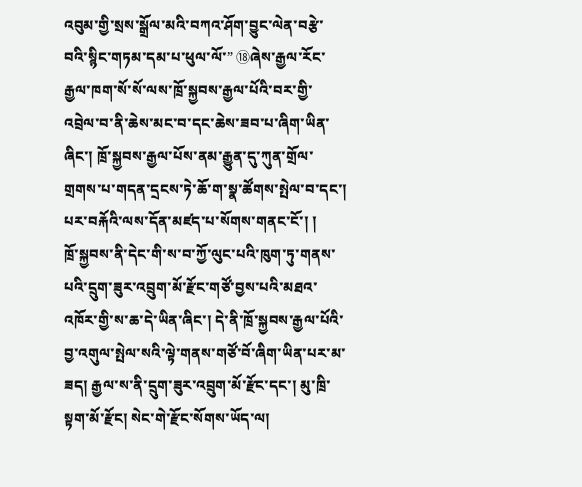འབུམ་གྱི་སྲས་སྒྲོལ་མའི་བཀའ་ཤོག་བྱུང་ལེན་བརྩེ་བའི་སྙིང་གཏམ་དམ་པ་ཕུལ་ལོ་” ⑱ཞེས་རྒྱལ་རོང་རྒྱལ་ཁག་སོ་སོ་ལས་ཁྲོ་སྐྱབས་རྒྱལ་པོའི་བར་གྱི་འབྲེལ་བ་ནི་ཆེས་མང་བ་དང་ཆེས་ཟབ་པ་ཞིག་ཡིན་ཞིང་། ཁྲོ་སྐྱབས་རྒྱལ་པོས་ནམ་རྒྱུན་དུ་ཀུན་གྲོལ་གྲགས་པ་གདན་དྲངས་ཏེ་ཆོ་ག་སྣ་ཚོགས་སྤེལ་བ་དང་། པར་བརྐོའི་ལས་དོན་མཛད་པ་སོགས་གནང་ངོ་། །
ཁྲོ་སྐྱབས་ནི་དེང་གི་ས་བ་ཀྱོ་ལུང་པའི་ཁུག་ཏུ་གནས་པའི་དྲུག་ཟུར་འབྲུག་མོ་རྫོང་གཙོ་བྱས་པའི་མཐའ་འཁོར་གྱི་ས་ཆ་དེ་ཡིན་ཞིང་། དེ་ནི་ཁྲོ་སྐྱབས་རྒྱལ་པོའི་བྱ་འགུལ་སྤེལ་སའི་ལྟེ་གནས་གཙོ་བོ་ཞིག་ཡིན་པར་མ་ཟད། རྒྱལ་ས་ནི་དྲུག་ཟུར་འབྲུག་མོ་རྫོང་དང་། མུ་ཁྲི་སྟག་མོ་རྫོང། སེང་གེ་རྫོང་སོགས་ཡོད་ལ།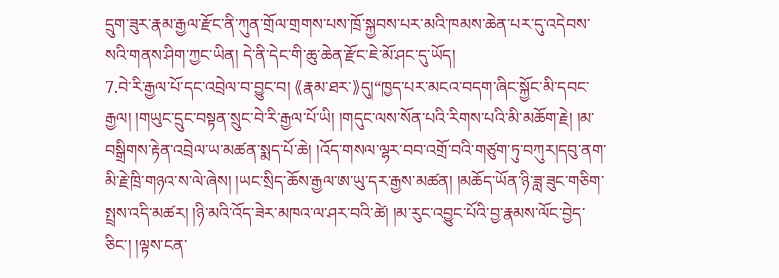དྲུག་ཟུར་རྣམ་རྒྱལ་རྫོང་ནི་ཀུན་གྲོལ་གྲགས་པས་ཁྲོ་སྐྱབས་པར་མའི་ཁམས་ཆེན་པར་དུ་འདེབས་སའི་གནས་ཤིག་ཀྱང་ཡིན། དེ་ནི་དེང་གི་ཆུ་ཆེན་རྫོང་ཇེ་མོ་ཤང་དུ་ཡོད།
7.བེ་རི་རྒྱལ་པོ་དང་འབྲེལ་བ་བྱུང་བ། 《རྣམ་ཐར་》དུ།“ཁྱད་པར་མངའ་བདག་ཞིང་སྐྱོང་མི་དབང་རྒྱལ། །གཡུང་དྲུང་བསྟན་སྲུང་བེ་རི་རྒྱལ་པོ་ཡི། །གདུང་ལས་སོན་པའི་རིགས་པའི་མི་མཆོག་རྗེ། །མ་བསྒྲིགས་རྟེན་འབྲེལ་ཡ་མཚན་སྨད་པོ་ཆེ། །འོད་གསལ་ལྷར་བབ་འགྲོ་བའི་གཙུག་ཏུ་བཀུར།དབུ་ནག་མི་རྗེ་ཁྲི་གཉའ་ས་ལེ་ཞེས། །ཡང་སྲིད་ཆོས་རྒྱལ་ཨ་ཡུ་དར་རྒྱས་མཚན། །མཆོད་ཡོན་ཉི་ཟླ་ཟུང་གཅིག་སྤྲས་འདི་མཚར། །ཉི་མའི་འོད་ཟེར་མཁའ་ལ་ཤར་བའི་ཚེ། །མ་རུང་འབྱུང་པོའི་བྱ་རྣམས་ལོང་བྱེད་ཅིང་། །ལྟས་ངན་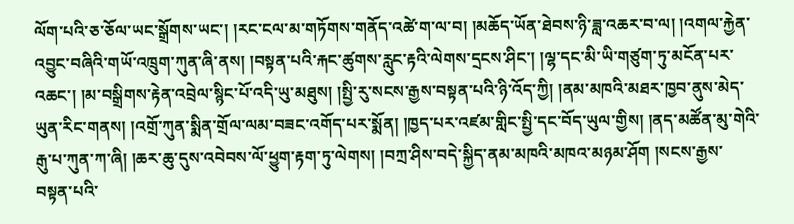ལོག་པའི་ཅ་ཅོལ་ཡང་སྒྲོགས་ཡང་། །རང་ངལ་མ་གཏོགས་གནོད་འཚེ་ག་ལ་བ། །མཆོད་ཡོན་ཐེབས་ཉི་ཟླ་འཆར་བ་ལ། །འགལ་རྐྱེན་འབྱུང་བཞིའི་གཡོ་འཁྲུག་ཀུན་ཞི་ནས། །བསྟན་པའི་རྐང་ཚུགས་རླུང་རྟའི་ལེགས་དྲངས་ཤིང་། །ལྷ་དང་མི་ཡི་གཙུག་ཏུ་མངོན་པར་འཆང་། །མ་བསྒྲིགས་རྟེན་འབྲེལ་སྙིང་པོ་འདི་ཡུ་མཐུས། །སྤྱི་རུ་སངས་རྒྱས་བསྟན་པའི་ཉི་འོད་ཀྱི། །ནམ་མཁའི་མཐར་ཁྱབ་ནུས་མེད་ཡུན་རིང་གནས། །འགྲོ་ཀུན་སྨིན་གྲོལ་ལམ་བཟང་འགོད་པར་སྨོན། །ཁྱད་པར་འཛམ་གླིང་སྤྱི་དང་བོད་ཡུལ་གྱིས། །ནད་མཚོན་མུ་གེའི་རྒུ་པ་ཀུན་ཀ་ཞི། །ཆར་ཆུ་དུས་འབེབས་ལོ་ཕྱུག་རྟག་ཏུ་ལེགས། །བཀྲ་ཤིས་བདེ་སྐྱིད་ནམ་མཁའི་མཁའ་མཉམ་ཤོག །སངས་རྒྱས་བསྟན་པའི་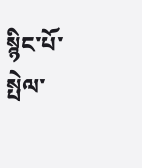སྙིང་པོ་སྤེལ་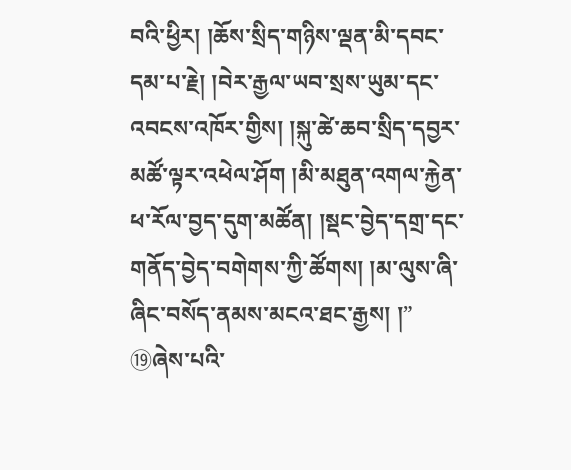བའི་ཕྱིར། །ཆོས་སྲིད་གཉིས་ལྡན་མི་དབང་དམ་པ་རྗེ། །བེར་རྒྱལ་ཡབ་སྲས་ཡུམ་དང་འབངས་འཁོར་གྱིས། །སྐུ་ཚེ་ཆབ་སྲིད་དབྱར་མཚོ་ལྟར་འཕེལ་ཤོག །མི་མཐུན་འགལ་རྐྱེན་ཕ་རོལ་བྱད་དུག་མཚོན། །སྡང་བྱེད་དགྲ་དང་གནོད་བྱེད་བགེགས་ཀྱི་ཚོགས། །མ་ལུས་ཞི་ཞིང་བསོད་ནམས་མངའ་ཐང་རྒྱས། །” ⑲ཞེས་པའི་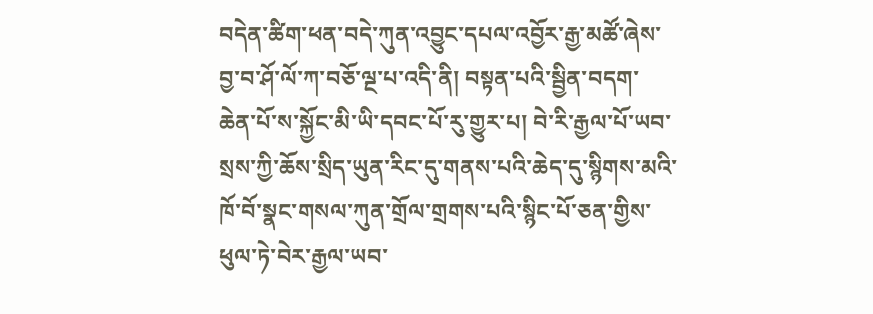བདེན་ཚིག་ཕན་བདེ་ཀུན་འབྱུང་དཔལ་འབྱོར་རྒྱ་མཚོ་ཞེས་བྱ་བ་ཤོ་ལོ་ཀ་བཅོ་ལྔ་པ་འདི་ནི། བསྟན་པའི་སྦྱིན་བདག་ཆེན་པོ་ས་སྐྱོང་མི་ཡི་དབང་པོ་རུ་གྱུར་པ། བེ་རི་རྒྱལ་པོ་ཡབ་སྲས་ཀྱི་ཆོས་སྲིད་ཡུན་རིང་དུ་གནས་པའི་ཆེད་དུ་སྙིགས་མའི་ཁོ་བོ་སྣང་གསལ་ཀུན་གྲོལ་གྲགས་པའི་སྙིང་པོ་ཅན་གྱིས་ཕུལ་ཏེ་བེར་རྒྱལ་ཡབ་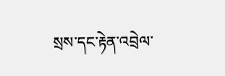སྲས་དང་རྟེན་འབྲེལ་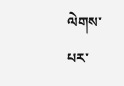ལེགས་པར་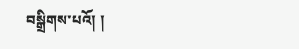བསྒྲིགས་པའོ། །